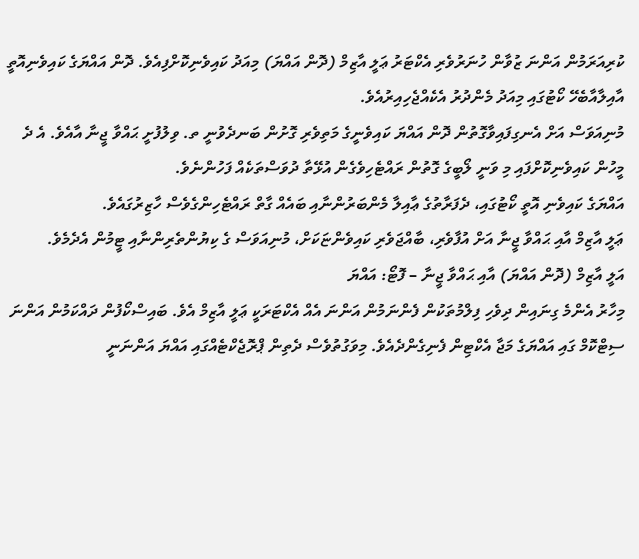ކުރިއަރަމުން އަންނަ ޒުވާން ހުނަރުވެރި އެކްޓަރު ޢަލީ އާޒިމް (ދޮން އައްޔަ) މިއަދު ކައިވެނިކޮށްފިއެވެ. ދޮން އައްޔަގެ ކައިވެނިއޮތީ އާއިލާއާބެހޭ ކޯޓުގައި މިއަދު މެންދުރު އެކެއްޖެހިއިރުއެވެ.
މުނިއަވަސް އަށް އެނގިފައިވާގޮތުން ދޮން އައްޔަ ކައިވެނީގެ މަތިވެރި ގޮށުން ބަނދެވުނީ ތ. ވިލުފުށީ ޙައްވާ ޖީނާ އާއެވެ. އެ ދެ މީހުން ކައިވެނިކޮށްފައި މި ވަނީ ލޯބީގެ ގޮތުން ރައްޓެހިވެގެން އުޅޭތާ ދުވަސްތަކެއް ފަހުންނެވެ.
އައްޔަގެ ކައިވެނި އޮތީ ކޯޓުގައި، ދެފަރާތުގެ ޢާއިލާ މެންބަރުންނާއި ބައެއް ގާތް ރައްޓެހިންގެވެސް ހާޒިރުގައެވެ.
ޢަލީ އާޒިމް އާއި ޙައްވާ ޖީނާ އަށް އުފާވެރި، ބާއްޖަވެރި ކައިވެންޏަކަށް، މުނިއަވަސް ގެ ކިޔުންތެރިންނާއި ޓީމުން އެދެމެވެ.
އަލީ އާޒިމް (ދޮން އައްޔަ) އާއި ޙައްވާ ޖީނާ – ފޮޓޯ: އައްޔަ
މިހާރު އެންމެ ގިނައިން ދިވެހި ފިލްމުތަކުން ފެންނަމުން އަންނަ އެއް އެކްޓަރަކީ ޢަލީ އާޒިމް އެވެ. ބައިސްކޯފުން ދައްކަމުން އަންނަ ސިޓްކޮމް ގައި އައްޔަގެ މަޖާ އެކްޓިން ފެނިގެންދެއެވެ. މިވަގުތުވެސް ދެތިން ޕްރޮޖެކްޓެއްގައި އައްޔަ އަންނަނީ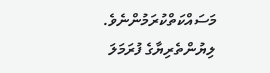މަސައްކަތްކުރަމުންނެވެ.
ލިޔުންތެރިޔާގެ ފުރަމަލަ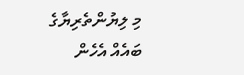މި ލިޔުންތެރިޔާގެ ބައެއް އެހެން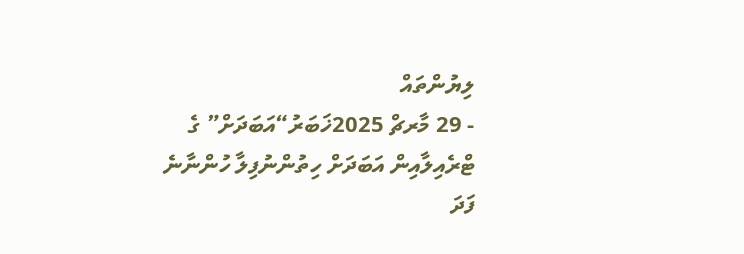ލިޔުންތައް
- 29 މާރޗް 2025ޚަބަރު“އަބަދަށް” ގެ ޓްރެއިލާއިން އަބަދަށް ހިތުންނުފިލާ ހުންނާނެ ފަދަ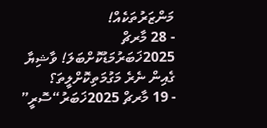މަންޒަރުތަކެއް!
- 28 މާރޗް 2025ޚަބަރުމަޑުކޮށްބަލަ! ވާޝިޔާ ގެއިން ނެރެ މަގުމަތިކޮށްލީތަ؟
- 19 މާރޗް 2025ޚަބަރު“ސޮރީ”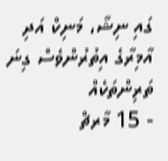ގައި ނިޝާ، މަނިކް އަދި އާމިރާގެ އިތުރުންވެސް ގިނަ ތަރިންތަކެއް
- 15 މާރޗް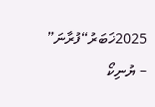2025ޚަބަރު“ފުރާނަ” – ޔުނިކޯ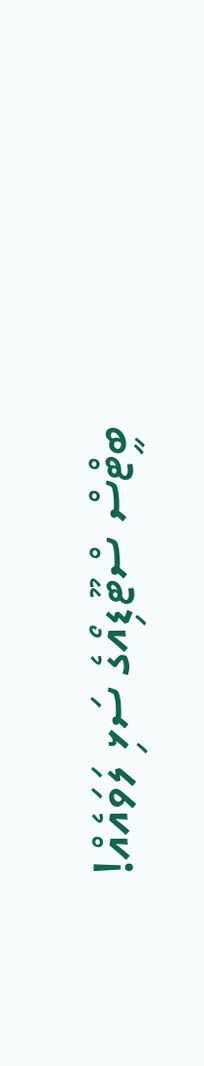ބީޓްސް ސްޓޫޑިއޯގެ ސަޅި ލަވައެއް!